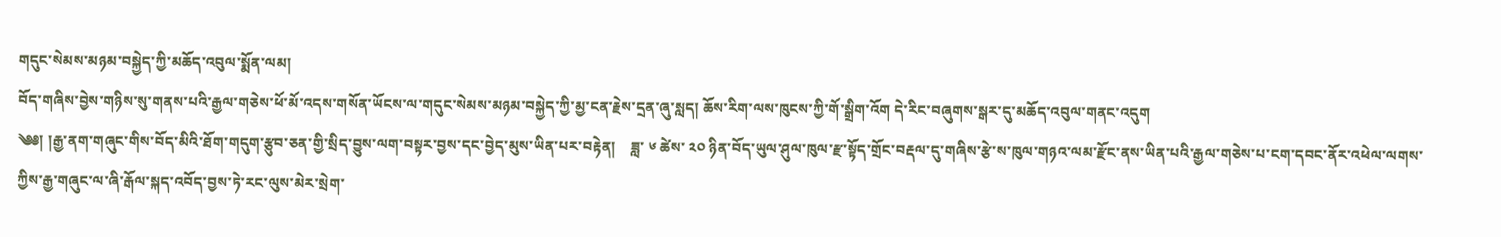གདུང་སེམས་མཉམ་བསྐྱེད་ཀྱི་མཆོད་འབུལ་སྨོན་ལམ།
བོད་གཞིས་བྱེས་གཉིས་སུ་གནས་པའི་རྒྱལ་གཅེས་ཕོ་མོ་འདས་གསོན་ཡོངས་ལ་གདུང་སེམས་མཉམ་བསྐྱེད་ཀྱི་མྱ་ངན་རྗེས་དྲན་ཞུ་སླད། ཆོས་རིག་ལས་ཁུངས་ཀྱི་གོ་སྒྲིག་འོག དེ་རིང་བཞུགས་སྒར་དུ་མཆོད་འབུལ་གནང་འདུག
༄༅། །རྒྱ་ནག་གཞུང་གིས་བོད་མིའི་ཐོག་གདུག་རྩུབ་ཅན་གྱི་སྲིད་བྱུས་ལག་བསྟར་བྱས་དང་བྱེད་མུས་ཡིན་པར་བརྟེན།    ཟླ་ ༦ ཚེས་ ༢༠ ཉིན་བོད་ཡུལ་ཤུལ་ཁུལ་རྫ་སྟོད་གྲོང་བརྡལ་དུ་གཞིས་རྩེ་ས་ཁུལ་གཉའ་ལམ་རྫོང་ནས་ཡིན་པའི་རྒྱལ་གཅེས་པ་ངག་དབང་ནོར་འཕེལ་ལགས་ཀྱིས་རྒྱ་གཞུང་ལ་ཞི་རྒོལ་སྐད་འབོད་བྱས་ཏེ་རང་ལུས་མེར་སྲེག་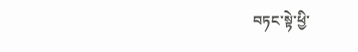བཏང་སྟེ་ཕྱི་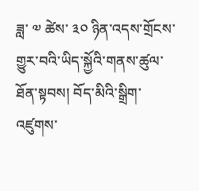ཟླ་ ༧ ཚེས་ ༣༠ ཉིན་འདས་གྲོངས་གྱུར་བའི་ཡིད་སྐྱོའི་གནས་ཚུལ་ཐོན་སྟབས། བོད་མིའི་སྒྲིག་འཛུགས་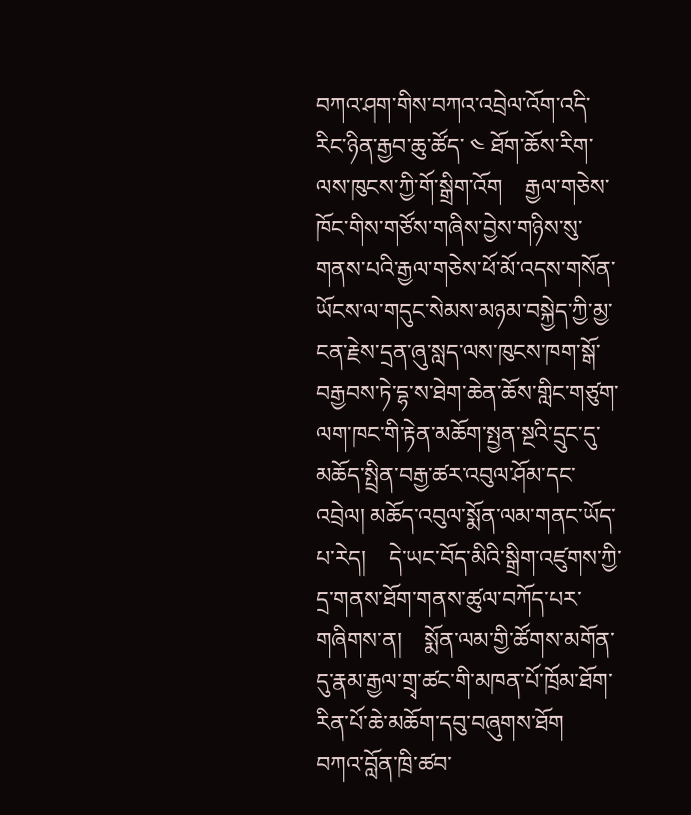བཀའ་ཤག་གིས་བཀའ་འབྲེལ་འོག་འདི་རིང་ཉིན་རྒྱབ་ཆུ་ཚོད་ ༤ ཐོག་ཆོས་རིག་ལས་ཁུངས་ཀྱི་གོ་སྒྲིག་འོག    རྒྱལ་གཅེས་ཁོང་གིས་གཙོས་གཞིས་བྱེས་གཉིས་སུ་གནས་པའི་རྒྱལ་གཅེས་ཕོ་མོ་འདས་གསོན་ཡོངས་ལ་གདུང་སེམས་མཉམ་བསྐྱེད་ཀྱི་མྱ་ངན་རྗེས་དྲན་ཞུ་སླད་ལས་ཁུངས་ཁག་སྒོ་བརྒྱབས་ཏེ་དྷ་ས་ཐེག་ཆེན་ཆོས་གླིང་གཙུག་ལག་ཁང་གི་རྟེན་མཆོག་སྤྱན་སྔའི་དྲུང་དུ་མཆོད་སྤྲིན་བརྒྱ་ཚར་འབུལ་ཤོམ་དང་འབྲེལ། མཆོད་འབུལ་སྨོན་ལམ་གནང་ཡོད་པ་རེད།    དེ་ཡང་བོད་མིའི་སྒྲིག་འཛུགས་ཀྱི་དྲ་གནས་ཐོག་གནས་ཚུལ་བཀོད་པར་གཞིགས་ན།    སྨོན་ལམ་གྱི་ཚོགས་མགོན་དུ་རྣམ་རྒྱལ་གྲྭ་ཚང་གི་མཁན་པོ་ཁྲོམ་ཐོག་རིན་པོ་ཆེ་མཆོག་དབུ་བཞུགས་ཐོག        བཀའ་བློན་ཁྲི་ཚབ་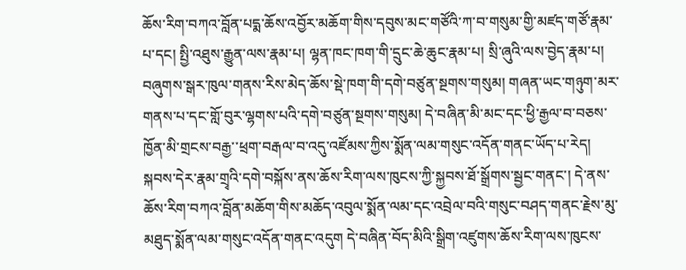ཆོས་རིག་བཀའ་བློན་པདྨ་ཆོས་འབྱོར་མཆོག་གིས་དབུས་མང་གཙོའི་ཀ་བ་གསུམ་གྱི་མཛད་གཙོ་རྣམ་པ་དང། སྤྱི་འཐུས་རྒྱུན་ལས་རྣམ་པ། ལྷན་ཁང་ཁག་གི་དྲུང་ཆེ་ཆུང་རྣམ་པ། སྲི་ཞུའི་ལས་བྱེད་རྣམ་པ། བཞུགས་སྒར་ཁུལ་གནས་རིས་མེད་ཆོས་སྡེ་ཁག་གི་དགེ་བཙུན་སྔགས་གསུམ། གཞན་ཡང་གཉུག་མར་གནས་པ་དང་གློ་བུར་ལྷགས་པའི་དགེ་བཙུན་སྔགས་གསུམ། དེ་བཞིན་མི་མང་དང་ཕྱི་རྒྱལ་བ་བཅས་ཁྱོན་མི་གྲངས་བརྒྱ་་ཕྲག་བརྒལ་བ་འདུ་འཛོམས་ཀྱིས་སྨོན་ལམ་གསུང་འདོན་གནང་ཡོད་པ་རེད།    སྐབས་དེར་རྣམ་གྲྭའི་དགེ་བསྐོས་ནས་ཆོས་རིག་ལས་ཁུངས་ཀྱི་སྐྱབས་ཐོ་སྒྲོགས་སྦྱང་གནང་། དེ་ནས་ཆོས་རིག་བཀའ་བློན་མཆོག་གིས་མཆོད་འབུལ་སྨོན་ལམ་དང་འབྲེལ་བའི་གསུང་བཤད་གནང་རྗེས་མུ་མཐུད་སྨོན་ལམ་གསུང་འདོན་གནང་འདུག དེ་བཞིན་བོད་མིའི་སྒྲིག་འཛུགས་ཆོས་རིག་ལས་ཁུངས་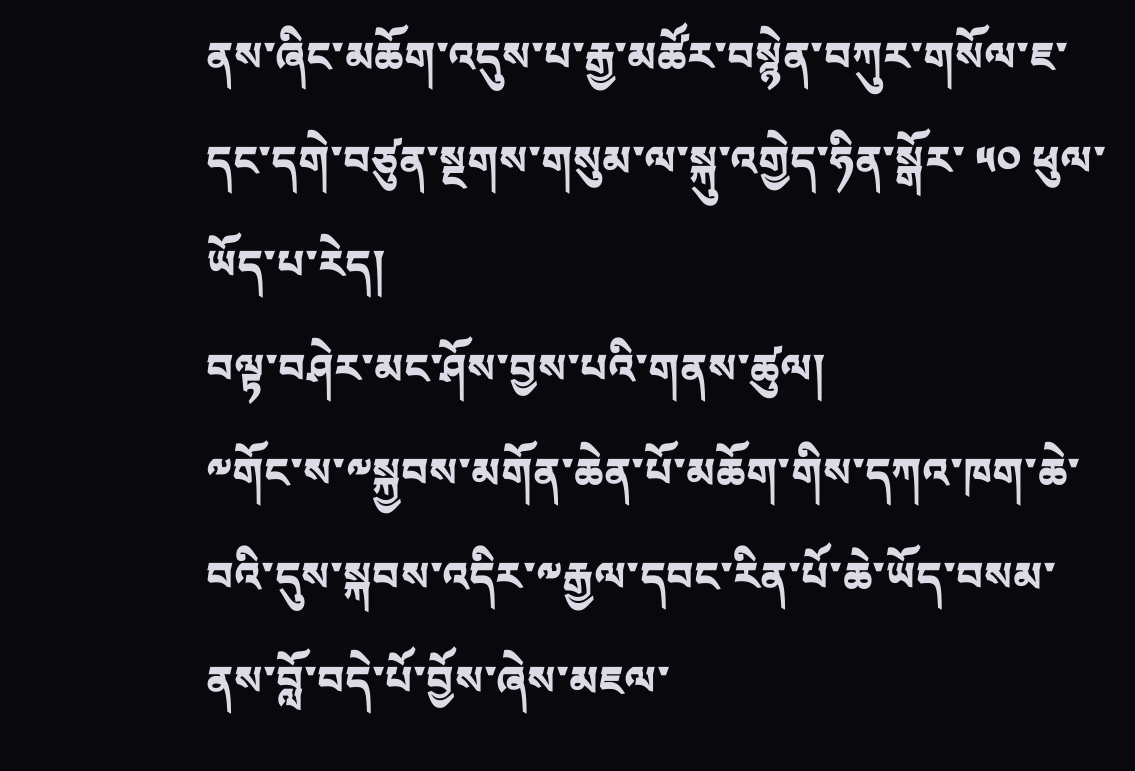ནས་ཞིང་མཆོག་འདུས་པ་རྒྱ་མཚོར་བསྙེན་བཀུར་གསོལ་ཇ་དང་དགེ་བཙུན་སྔགས་གསུམ་ལ་སྐུ་འགྱེད་ཧིན་སྒོར་ ༥༠ ཕུལ་ཡོད་པ་རེད།
བལྟ་བཤེར་མང་ཤོས་བྱས་པའི་གནས་ཚུལ།
༸གོང་ས་༸སྐྱབས་མགོན་ཆེན་པོ་མཆོག་གིས་དཀའ་ཁག་ཆེ་བའི་དུས་སྐབས་འདིར་༸རྒྱལ་དབང་རིན་པོ་ཆེ་ཡོད་བསམ་ནས་བློ་བདེ་པོ་བྱོས་ཞེས་མཇལ་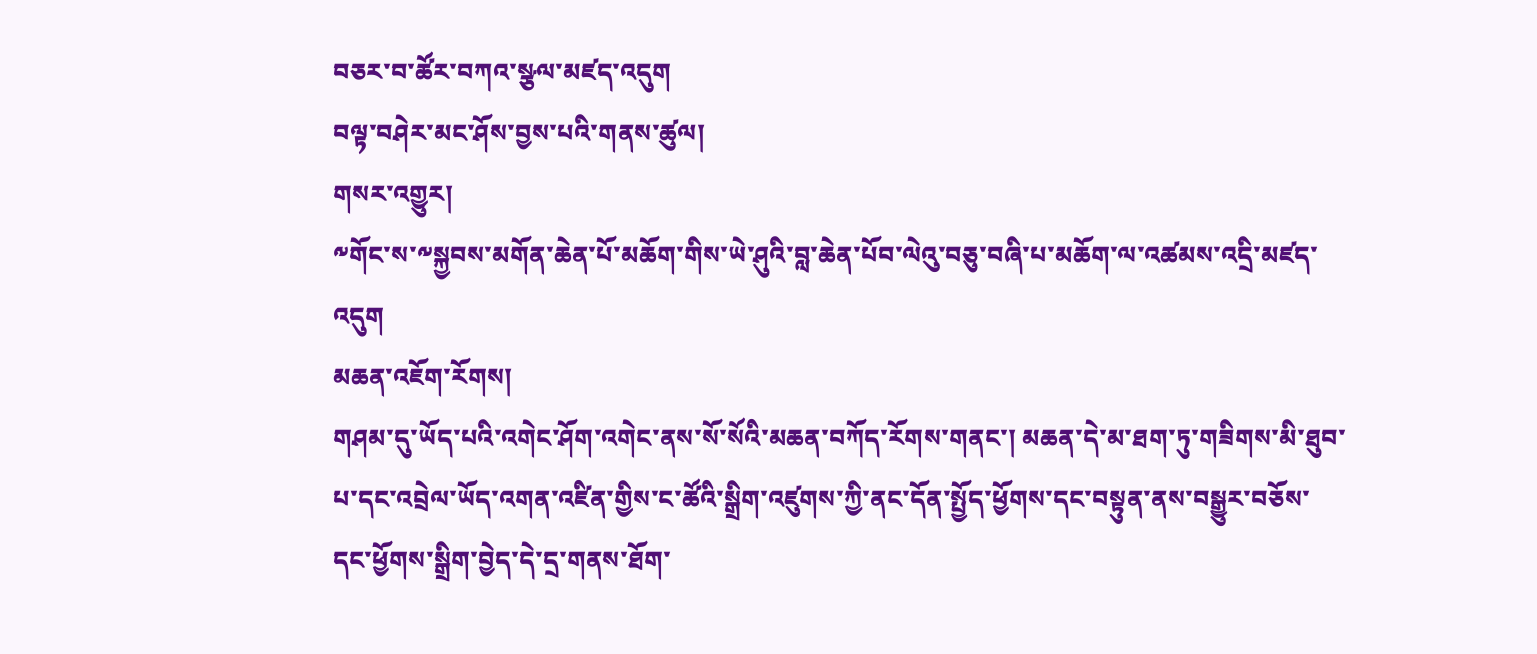བཅར་བ་ཚོར་བཀའ་སྩལ་མཛད་འདུག
བལྟ་བཤེར་མང་ཤོས་བྱས་པའི་གནས་ཚུལ།
གསར་འགྱུར།
༸གོང་ས་༸སྐྱབས་མགོན་ཆེན་པོ་མཆོག་གིས་ཡེ་ཤུའི་བླ་ཆེན་པོབ་ལེའུ་བཅུ་བཞི་པ་མཆོག་ལ་འཚམས་འདྲི་མཛད་འདུག
མཆན་འཇོག་རོགས།
གཤམ་དུ་ཡོད་པའི་འགེང་ཤོག་འགེང་ནས་སོ་སོའི་མཆན་བཀོད་རོགས་གནང་། མཆན་དེ་མ་ཐག་ཏུ་གཟིགས་མི་ཐུབ་པ་དང་འབྲེལ་ཡོད་འགན་འཛིན་གྱིས་ང་ཚོའི་སྒྲིག་འཛུགས་ཀྱི་ནང་དོན་སྤྱོད་ཕྱོགས་དང་བསྟུན་ནས་བསྒྱུར་བཅོས་དང་ཕྱོགས་སྒྲིག་བྱེད་དེ་དྲ་གནས་ཐོག་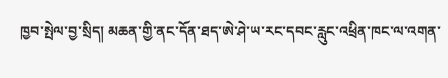ཁྱབ་སྤེལ་བྱ་སྲིད། མཆན་གྱི་ནང་དོན་ཐད་ཨེ་ཤེ་ཡ་རང་དབང་རླུང་འཕྲིན་ཁང་ལ་འགན་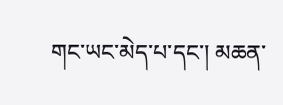གང་ཡང་མེད་པ་དང་། མཆན་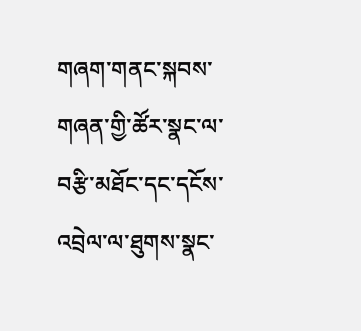གཞག་གནང་སྐབས་གཞན་གྱི་ཚོར་སྣང་ལ་བརྩི་མཐོང་དང་དངོས་འབྲེལ་ལ་ཐུགས་སྣང་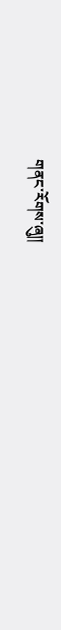གནང་རོགས་ཞུ༎